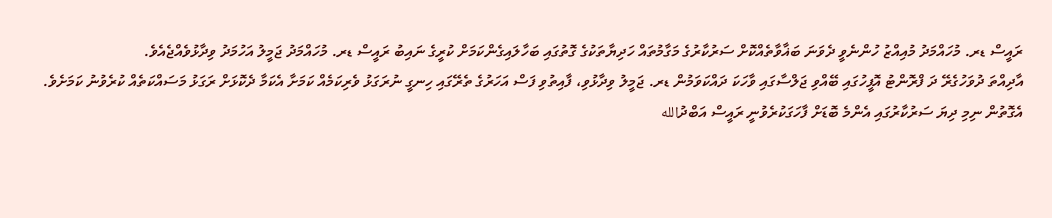ރައީސް ޑރ. މުހައްމަދު މުއިއްޒު ހުންނެވީ ދެވަނަ ބަޣާވާތެއްކޮށް ސަރުކާރުގެ މަގާމުތައް ހަދިޔާތަކުގެ ގޮތުގައި ބަހާލައިގެންކަމަށް ކުރީގެ ނައިބު ރައީސް ޑރ. މުހައްމަދު ޖަމީލު އަހުމަދު ވިދާޅުވެއްޖެއެވެ.
އާދިއްތަ ދުވަހުގެރޭ ދަ ފްރޮންޓު އޮފީހުގައި ބޭއްވި ޖަލްސާގައި ވާހަކަ ދައްކަވަމުން ޑރ. ޖަމީލު ވިދާޅުވި، ފާއިތުވި ފަސް އަހަރުގެ ތެރޭގައި ހިނގީ ނުރަގަޅު ވެރިކަމެއް ކަމަށާ އެކަމާ ދެކޮޅަށް ރަގަޅު މަސައްކަތެއް ކުރެވުނު ކަމަށެވެ.
އެގޮތުން ނިމި ދިޔަ ސަރުކާރުގައި އެންމެ ބޮޑަށް ފާހަގަކުރެވުނީ ރައީސް އަބްދުالله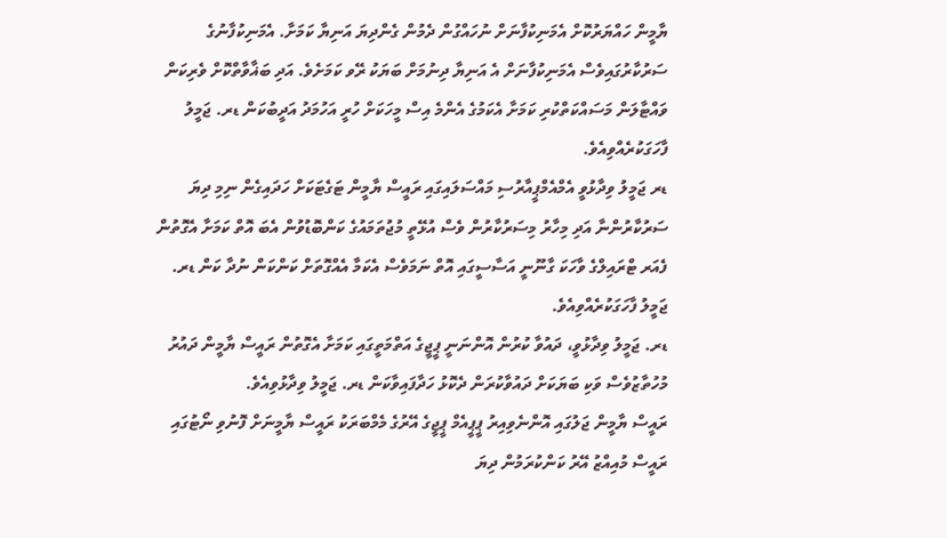ޔާމީން ހައްޔަރުކޮށް އެމަނިކުފާނަށް ނުހައްގުން ދެމުން ގެންދިޔަ އަނިޔާ ކަމަށާ. އެމަނިކުފާނުގެ ސަރުކާރުގައިވެސް އެމަނިކުފާނަށް އެ އަނިޔާ ދިނުމަށް ބަޔަކު ރޭވ ކަމަށެވެ. އަދި ބަޣާވާތްކޮށް ވެރިކަން ވައްޓާލަން މަސައްކަތްކުރި ކަމަށާ އެކަމުގެ އެންމެ އިސް މީހަކަށް ހުރީ އަހުމަދު އަދީބުކަން ޑރ. ޖަމީލު ފާހަގަކުރެއްވިއެވެ.
ޑރ ޖަމީލު ވިދާޅުވީ އެމްއެމްޕީއާރުސި މައްސަލައިގައި ރައީސް ޔާމީން ޓަގެޓަކަށް ހަދައިގެން ނިމި ދިޔަ ސަރުކާރުންނާ އަދި މިހާރު މިސަރުކާރުން ވެސް އުޅޭތީ މުޖުތަމައުގެ ކަންބޮޑުވުން އެބަ އޮތް ކަމަށާ އެގޮތުން ފެއަރ ޓްރައިލްގެ ވާހަކަ ގާނޫނީ އަސާސީގައި އޮތް ނަމަވެސް އެކަމާ އެއްގޮތަށް ކަންކަން ނުދާ ކަން ޑރ. ޖަމީލު ފާހަގަކުރެއްވިއެވެ.
ޑރ. ޖަމީލު ވިދާޅުވީ، ދައުވާ ކުރުން އޮންނަނީ ޕީޖީގެ އަތްމަތީގައި ކަމަށާ އެގޮތުން ރައީސް ޔާމީން ދައުރު މުހުތާޒުވެސް ވަކި ބަޔަކަށް ދައުވާކުރަން ދެކޮޅު ހަދާފައިވާކަން ޑރ. ޖަމީލު ވިދާޅުވިއެވެ.
ރައީސް ޔާމީން ޖަލުގައި އޮންނެވިއިރު ޕީޕީއެމް ޕީޖީގެ އޭރުގެ މެމްބަރަކު ރައީސް ޔާމީނަށް ފޮނުވި ނޯޓުގައި ރައީސް މުއިއްޒު އޭރު ކަންކުރަމުން ދިޔަ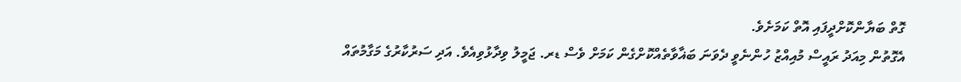ގޮތް ބަޔާންކޮށްދީފައި އޮތް ކަމަށެވެ.
އެގޮތުން މިއަދު ރައީސް މުއިއްޒު ހުންނެވީ ދެވަނަ ބަޣާވާތެއްކޮށްގެން ކަމަށް ވެސް ޑރ. ޖަމީލު ވިދާޅުވިއެވެ. އަދި ސަރުކާރުގެ މަގާމުތައް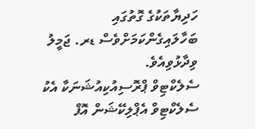ހަދިޔާތަކުގެ ގޮތުގައި ބަހާލައިގެންކަމަށްވެސް ޑރ. ޖަމީލު ވިދާޅުވިއެވެ.
ސެލެކްޓިވް ޕްރޮސިއުކިއުޝަނަކާ އެކު ސެލެކްޓިވް އެޕްލިކޭޝަން އޮފް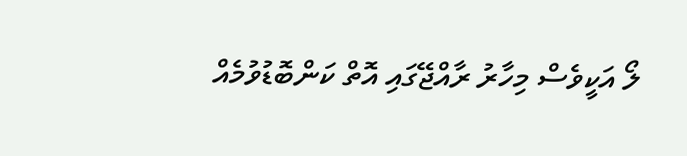ލޯ އަކީވެސް މިހާރު ރާއްޖޭގައި އޮތް ކަންބޮޑުވުމެއް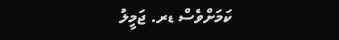ކަމަށްވެސް ޑރ. ޖަމީލު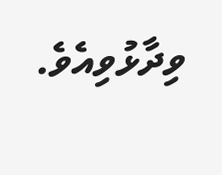ވިދާޅުވިއެވެ.